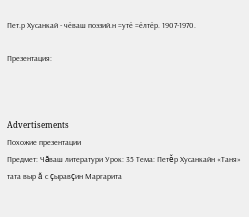Пет.р Хусанкай - чёваш поэзий.н =утё =ёлтёр. 1907-1970.

Презентация:



Advertisements
Похожие презентации
Предмет: Чăваш литератури Урок: 35 Тема: Петěр Хусанкайн «Таня» тата выр ă с çыравçин Маргарита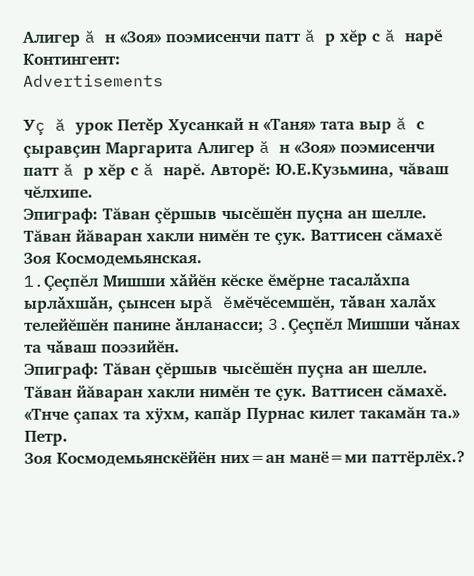Алигер ă н «Зоя» поэмисенчи патт ă р хĕр с ă нарĕ Контингент:
Advertisements

Уç ă урок Петěр Хусанкай н «Таня» тата выр ă с çыравçин Маргарита Алигер ă н «Зоя» поэмисенчи патт ă р хĕр с ă нарĕ. Авторĕ: Ю.Е.Кузьмина, чăваш чĕлхипе.
Эпиграф: Тăван çĕршыв чысĕшĕн пуçна ан шелле. Тăван йăваран хакли нимĕн те çук. Ваттисен сăмахĕ Зоя Космодемьянская.
1.Çеçпĕл Мишши хǎйĕн кĕске ĕмĕрне тасалǎхпа ырлǎхшǎн, çынсен ырǎ ĕмĕчĕсемшĕн, тǎван халǎх телейĕшĕн панине ǎнланасси; 3.Çеçпĕл Мишши чǎнах та чǎваш поэзийĕн.
Эпиграф: Тăван çĕршыв чысĕшĕн пуçна ан шелле. Тăван йăваран хакли нимĕн те çук. Ваттисен сăмахĕ. «Тнче çапах та хÿхм, капăр Пурнас килет такамăн та.» Петр.
Зоя Космодемьянскёйён них=ан манё=ми паттёрлёх.?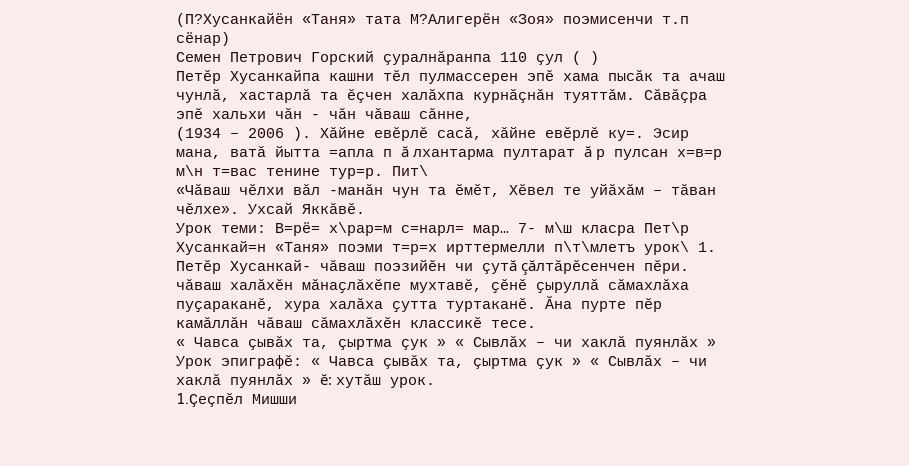(П?Хусанкайён «Таня» тата М?Алигерён «Зоя» поэмисенчи т.п сёнар)
Семен Петрович Горский çуралнăранпа 110 çул ( )
Петĕр Хусанкайпа кашни тĕл пулмассерен эпĕ хама пысăк та ачаш чунлă, хастарлă та ĕçчен халăхпа курнăçнăн туяттăм. Сăвăçра эпĕ хальхи чăн - чăн чăваш сăнне,
(1934 – 2006 ). Хăйне евĕрлĕ сасă, хăйне евĕрлĕ ку=. Эсир мана, ватă йытта =апла п ă лхантарма пултарат ă р пулсан х=в=р м\н т=вас тенине тур=р. Пит\
«Чăваш чĕлхи вăл -манăн чун та ĕмĕт, Хĕвел те уйăхăм – тăван чĕлхе». Ухсай Яккăвĕ.
Урок теми: В=рё= х\рар=м с=нарл= мар… 7- м\ш класра Пет\р Хусанкай=н «Таня» поэми т=р=х ирттермелли п\т\млетъ урок\ 1.
Петĕр Хусанкай- чăваш поэзийĕн чи çутă çăлтăрĕсенчен пĕри.
чӑваш халӑхӗн мӑнаҫлӑхӗпе мухтавӗ, ҫӗнӗ ҫыруллӑ сӑмахлӑха пуҫараканӗ, хура халӑха ҫутта туртаканӗ. Ӑна пурте пӗр камӑллӑн чӑваш сӑмахлӑхӗн классикӗ тесе.
« Чавса çывăх та, çыртма çук » « Сывлăх – чи хаклă пуянлăх » Урок эпиграфĕ: « Чавса çывăх та, çыртма çук » « Сывлăх – чи хаклă пуянлăх » ĕ: хутăш урок.
1.Çеçпĕл Мишши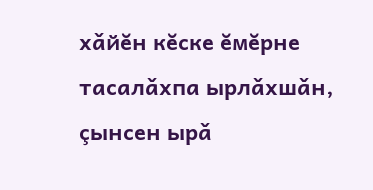хǎйĕн кĕске ĕмĕрне тасалǎхпа ырлǎхшǎн, çынсен ырǎ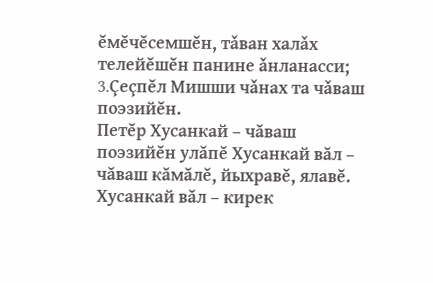ĕмĕчĕсемшĕн, тǎван халǎх телейĕшĕн панине ǎнланасси; 3.Çеçпĕл Мишши чǎнах та чǎваш поэзийĕн.
Петĕр Хусанкай – чăваш поэзийĕн улăпĕ Хусанкай вăл – чăваш кăмăлĕ, йыхравĕ, ялавĕ. Хусанкай вăл – кирек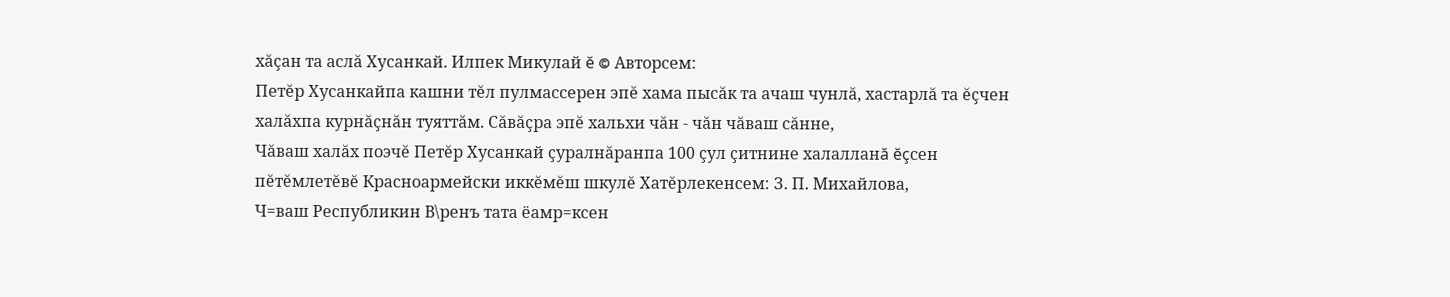хăçан та аслă Хусанкай. Илпек Микулай ĕ © Авторсем:
Петĕр Хусанкайпа кашни тĕл пулмассерен эпĕ хама пысăк та ачаш чунлă, хастарлă та ĕçчен халăхпа курнăçнăн туяттăм. Сăвăçра эпĕ хальхи чăн - чăн чăваш сăнне,
Чăваш халăх поэчĕ Петĕр Хусанкай çуралнăранпа 100 çул çитнине халалланă ĕçсен пĕтĕмлетĕвĕ Красноармейски иккĕмĕш шкулĕ Хатĕрлекенсем: З. П. Михайлова,
Ч=ваш Республикин В\ренъ тата ёамр=ксен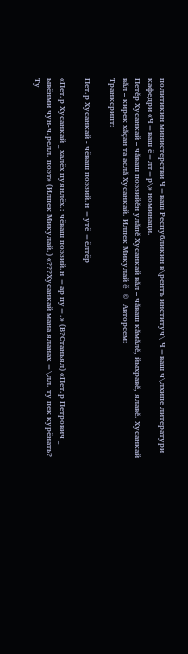политикин министерстви Ч=ваш Республикин в\рентъ институч\ Ч=ваш ч\лхипе литератури кафедри «Ч=ваш ё=лт=р\» номинаци.
Петĕр Хусанкай – чăваш поэзийĕн улăпĕ Хусанкай вăл – чăваш кăмăлĕ, йыхравĕ, ялавĕ. Хусанкай вăл – кирек хăçан та аслă Хусанкай. Илпек Микулай ĕ © Авторсем:
Транксрипт:

Пет.р Хусанкай - чёваш поэзий.н =утё =ёлтёр

«Пет.р Хусанкай _ халёх пуянлёх.: чёваш поэзий.н =ар пу=.» (В?Станьял) «Пет.р Петрович _ ывёнми чун-ч.релл. поэт» (Илпек Микулай.) «???Хусанкай мана яланах =\лл. ту пек курёнать? Ту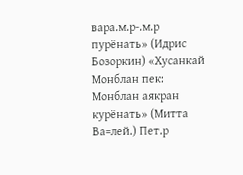вара.м.р-.м.р пурёнать» (Идрис Бозоркин) «Хусанкай Монблан пек: Монблан аякран курёнать» (Митта Ва=лей.) Пет.р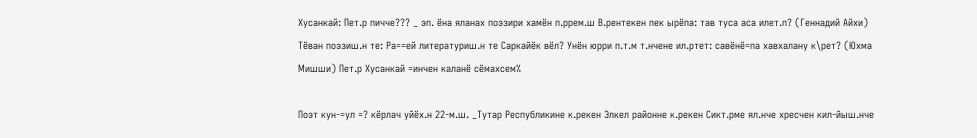Хусанкай: Пет.р пичче??? _ эп. ёна яланах поэзири хамён п.ррем.ш В.рентекен пек ырёпа: тав туса аса илет.п? (Геннадий Айхи) Тёван поэзиш.н те: Ра==ей литературиш.н те Саркайёк вёл? Унён юрри п.т.м т.нчене ил.ртет: савёнё=па хавхалану к\рет? (Юхма Мишши) Пет.р Хусанкай =инчен каланё сёмахсем%

Поэт кун-=ул =? кёрлач уйёх.н 22-м.ш. _Тутар Республикине к.рекен Элкел районне к.рекен Сикт.рме ял.нче хресчен кил-йыш.нче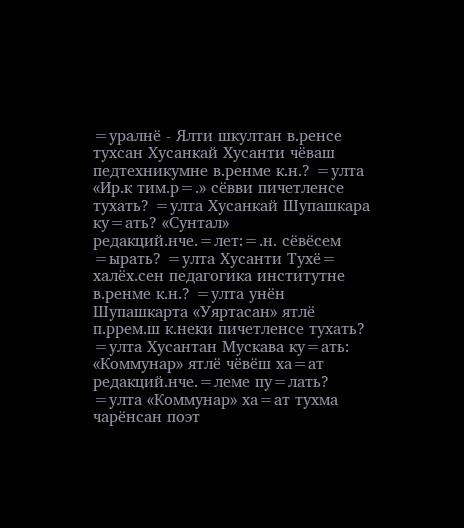=уралнё - Ялти шкултан в.ренсе тухсан Хусанкай Хусанти чёваш педтехникумне в.ренме к.н.? =улта «Ир.к тим.р=.» сёвви пичетленсе тухать? =улта Хусанкай Шупашкара ку=ать? «Сунтал» редакций.нче.=лет:=.н. сёвёсем =ырать? =улта Хусанти Тухё= халёх.сен педагогика институтне в.ренме к.н.? =улта унён Шупашкарта «Уяртасан» ятлё п.ррем.ш к.неки пичетленсе тухать? =улта Хусантан Мускава ку=ать: «Коммунар» ятлё чёвёш ха=ат редакций.нче.=леме пу=лать? =улта «Коммунар» ха=ат тухма чарёнсан поэт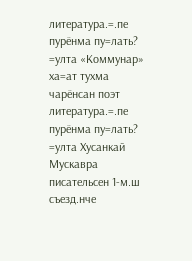литература.=.пе пурёнма пу=лать? =улта «Коммунар» ха=ат тухма чарёнсан поэт литература.=.пе пурёнма пу=лать? =улта Хусанкай Мускавра писательсен 1-м.ш съезд.нче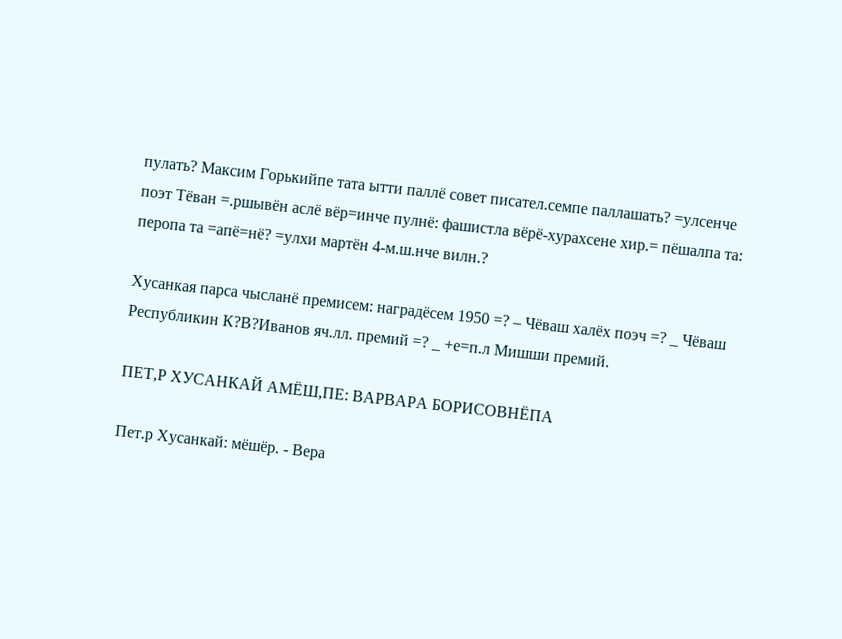пулать? Максим Горькийпе тата ытти паллё совет писател.семпе паллашать? =улсенче поэт Тёван =.ршывён аслё вёр=инче пулнё: фашистла вёрё-хурахсене хир.= пёшалпа та: перопа та =апё=нё? =улхи мартён 4-м.ш.нче вилн.?

Хусанкая парса чысланё премисем: наградёсем 1950 =? – Чёваш халёх поэч =? _ Чёваш Республикин К?В?Иванов яч.лл. премий =? _ +е=п.л Мишши премий.

ПЕТ,Р ХУСАНКАЙ АМЁШ,ПЕ: ВАРВАРА БОРИСОВНЁПА

Пет.р Хусанкай: мёшёр. - Вера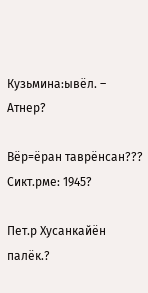Кузьмина:ывёл. – Атнер?

Вёр=ёран таврёнсан??? Сикт.рме: 1945?

Пет.р Хусанкайён палёк.?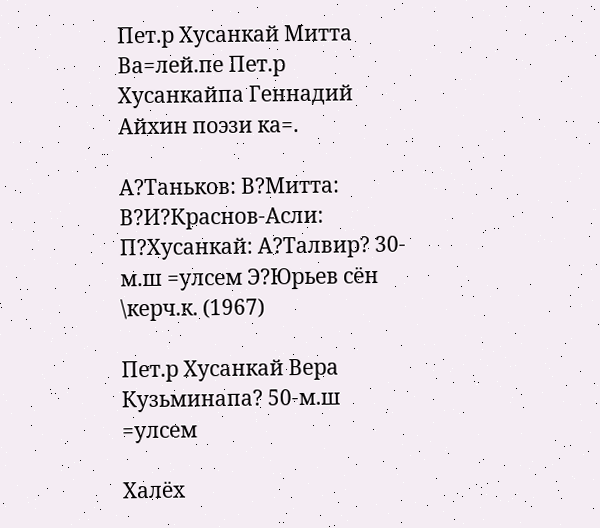Пет.р Хусанкай Митта Ва=лей.пе Пет.р Хусанкайпа Геннадий Айхин поэзи ка=.

А?Таньков: В?Митта: В?И?Краснов-Асли: П?Хусанкай: А?Талвир? 30- м.ш =улсем Э?Юрьев сён \керч.к. (1967)

Пет.р Хусанкай Вера Кузьминапа? 50-м.ш =улсем

Халёх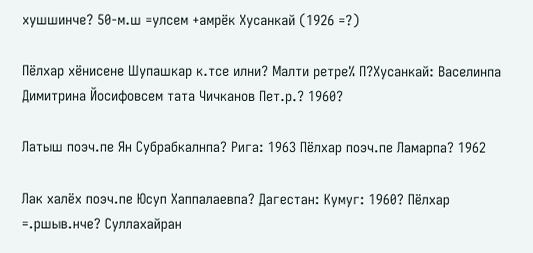хушшинче? 50-м.ш =улсем +амрёк Хусанкай (1926 =?)

Пёлхар хёнисене Шупашкар к.тсе илни? Малти ретре% П?Хусанкай: Васелинпа Димитрина Йосифовсем тата Чичканов Пет.р.? 1960?

Латыш поэч.пе Ян Субрабкалнпа? Рига: 1963 Пёлхар поэч.пе Ламарпа? 1962

Лак халёх поэч.пе Юсуп Хаппалаевпа? Дагестан: Кумуг: 1960? Пёлхар =.ршыв.нче? Суллахайран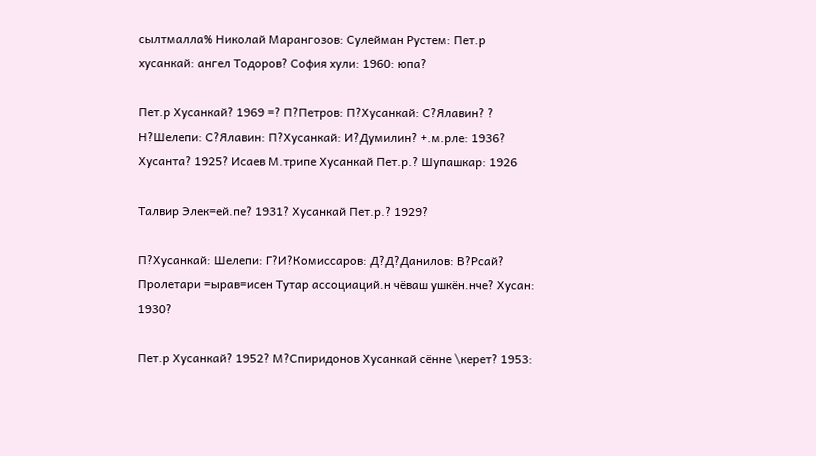сылтмалла% Николай Марангозов: Сулейман Рустем: Пет.р хусанкай: ангел Тодоров? София хули: 1960: юпа?

Пет.р Хусанкай? 1969 =? П?Петров: П?Хусанкай: С?Ялавин? ? Н?Шелепи: С?Ялавин: П?Хусанкай: И?Думилин? +.м.рле: 1936? Хусанта? 1925? Исаев М.трипе Хусанкай Пет.р.? Шупашкар: 1926

Талвир Элек=ей.пе? 1931? Хусанкай Пет.р.? 1929?

П?Хусанкай: Шелепи: Г?И?Комиссаров: Д?Д?Данилов: В?Рсай? Пролетари =ырав=исен Тутар ассоциаций.н чёваш ушкён.нче? Хусан: 1930?

Пет.р Хусанкай? 1952? М?Спиридонов Хусанкай сённе \керет? 1953: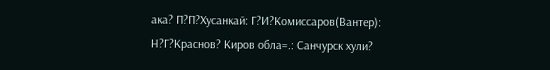ака? П?П?Хусанкай: Г?И?Комиссаров(Вантер): Н?Г?Краснов? Киров обла=.: Санчурск хули?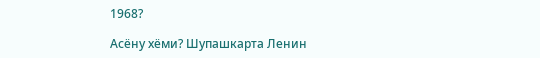1968?

Асёну хёми? Шупашкарта Ленин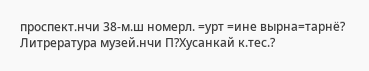проспект.нчи 38-м.ш номерл. =урт =ине вырна=тарнё? Литрература музей.нчи П?Хусанкай к.тес.?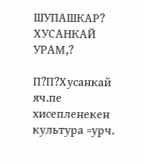ШУПАШКАР? ХУСАНКАЙ УРАМ,?

П?П?Хусанкай яч.пе хисепленекен культура =урч.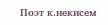Поэт к.некисем